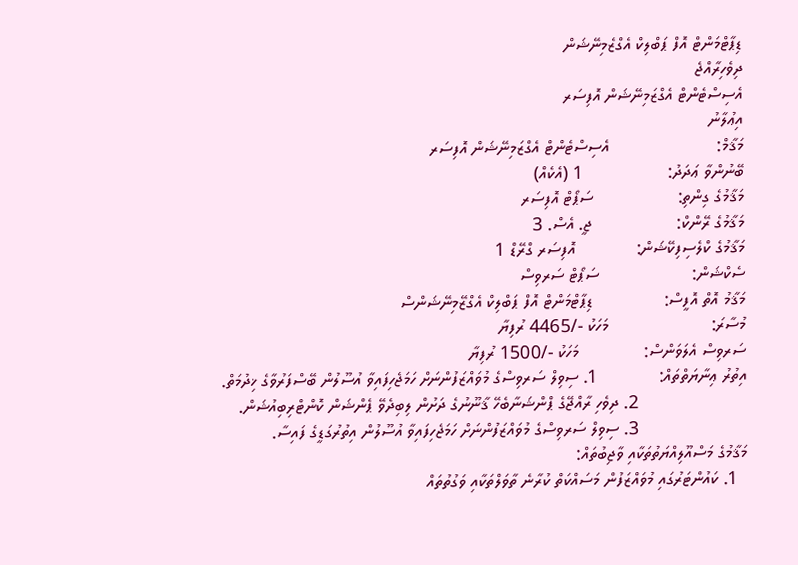ޑިޕާޓްމަންޓް އޮފް ޕަބްލިކް އެގްޒެމިނޭޝަން
ދިވެހިރާއްޖެ
އެސިސްޓެންޓް އެގްޒަމިނޭޝަން އޮފިސަރ
އިޢުލާނު
މަޤާމް:                       އެސިސްޓެންޓް އެގްޒަމިނޭޝަން އޮފިސަރ
ބޭނުންވާ ޢަދަދު:                  1 (އެކެއް)
މަޤާމުގެ ގިންތި:                  ސަޕޯޓް އޮފިސަރ
މަޤާމުގެ ރޭންކް:                  ޖީ. އެސް. 3
މަޤާމުގެ ކްލެސިފިކޭޝަން:             އޮފިސަރ ގްރޭޑް 1
ސެކްޝަން:                    ސަޕޯޓް ސަރވިސް
މަޤާމު އޮތް އޮފީސް:               ޑިޕާޓްމަންޓް އޮފް ޕަބްލިކް އެގްޒޭމިނޭޝަންސް
މުސާރަ:                      މަހަކު -/4465 ރުފިޔާ
ސަރވިސް އެލަވަންސް:              މަހަކު -/1500 ރުފިޔާ
އިތުރު ޢިނާޔަތްތައް:             1. ސިވިލް ސަރވިސްގެ މުވައްޒަފުންނަށް ހަމަޖެހިފައިވާ އުސޫލުން ބޭސްފަރުވާގެ ޚިދުމަތް.
                       2. ދިވެހި ރާއްޖޭގެ ޕްންޝަނާބެހޭ ޤާނޫނުގެ ދަށުން ލިބިދެވޭ ޕެންޝަން ކޮންޓްރިބިއުޝަން.
                       3. ސިވިލް ސަރވިސްގެ މުވައްޒަފުންނަށް ހަމަޖެހިފައިވާ އުސޫލުން އިތުރުގަޑީގެ ފައިސާ.
މަޤާމުގެ މަސްއޫލިއްޔަތުތަކާއި ވާޖިބުތައް:
  1. ކައުންޓަރުގައި މުވައްޒަފުން މަސައްކަތް ކުރާނެ ތާވަލްތަކާއި ވަގުތުތައް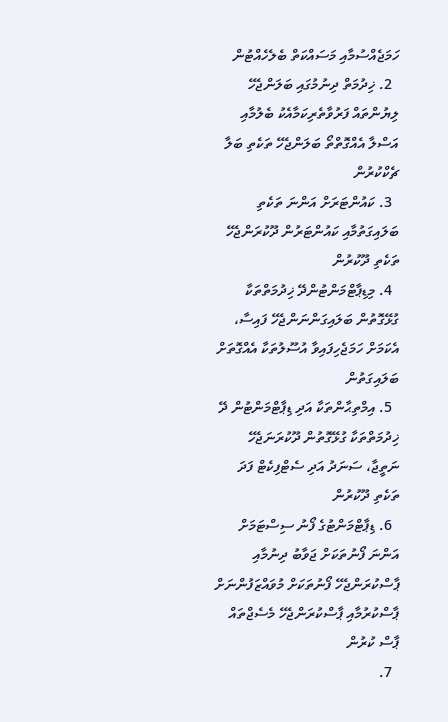ހަމަޖެއްސުމާއި މަސައްކަތް ބެލެހެއްޓުން
  2. ޚިދުމަތް ދިނުމުގައި ބަލަންޖެހޭ ލިޔުންތައް ފަރުވާތެރިކަމާއެކު ބެލުމާއި އަސްލާ އެއްގޮތްތޯ ބަލަންޖެހޭ ތަކެތި ބަލާ ޗެކްކުރުން
  3. ކައުންޓަރަށް އަންނަ ތަކެތި ބަލައިގަތުމާއި ކައުންޓަރުން ދޫކުރަންޖެހޭ ތަކެތި ދޫކުރުން
  4. މިޑިޕާޓްމަންޓުންދޭ ޚިދުމަތްތަކާ ގުޅޭގޮތުން ބަލައިގަންނަންޖެހޭ ފައިސާ، އެކަމަށް ހަމަޖެހިފައިވާ އުސޫލުތަކާ އެއްގޮތަށް ބަލައިގަތުން
  5. އިމްތިޙާންތަކާ އަދި ޑިޕާޓްމަންޓުން ދޭ ޚިދުމަތްތަކާ ގުޅޭގޮތުން ދޫކުރަނަޖެހޭ ނަތީޖާ، ސަނަދު އަދި ސެޓްފިކެޓް ފަދަ ތަކެތި ދޫކުރުން
  6. ޑިޕާޓްމަންޓުގެ ފޯނު ސިސްޓަމަށް އަންނަ ފޯނުތަކަށް ޖަވާބު ދިނުމާއި ޕާސްކުރަންޖެހޭ ފޯނުތަކަށް މުވައްޒަފުންނަށް ޕާސްކުރުމާއި ޕާސްކުރަންޖެހޭ މެސެޖްތައް ޕާސް ކުރުން
  7.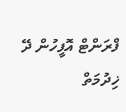ފްރަންޓް އޮފީހުން ދޭ ޚިދުމަތް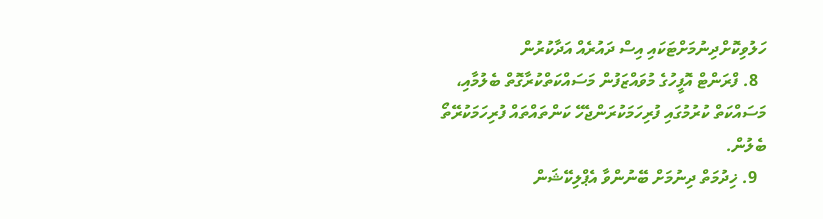ހަލުވިކޮށްދިނުމަށްޓަކައި އިސް ދައުރެއް އަދާކުރުން
  8. ފްރަންޓް އޮފީހުގެ މުވައްޒަފުން މަސައްކަތްކުރާގޮތް ބެލުމާއި، މަސައްކަތް ކުރުމުގައި ފުރިހަމަކުރަންޖެހޭ ކަންތައްތައް ފުރިހަމަކުރޭތޯ ބެލުން.
  9. ޚިދުމަތް ދިނުމަށް ބޭނުންވާ އެޕްލިކޭޝަން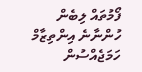ފޯމުތައް ލިބެން ހުންނާނެ އިންތިޒާމް ހަމަޖެއްސުން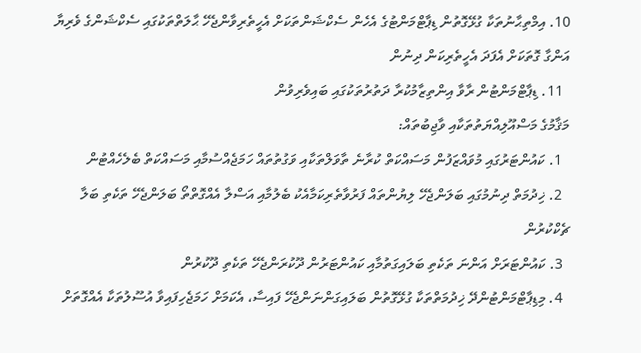10. އިމްތިޙާނުތަކާ ގުޅޭގޮތުން ޑިޕާޓްމަންޓުގެ އެހެން ސެކްޝަންތަކަށް އެހީތެރިވާންޖެހޭ ޙާލަތްތަކުގައި ސެކްޝަންގެ ވެރިޔާ އަންގާ ގޮތަކަށް އެފަދަ އެހީތެރިކަން ދިނުން
  11. ޑިޕާޓްމަންޓުން ރާވާ އިންތިޒާމުކުރާ ދަތުރުތަކުގައި ބައިވެރިވުން
މަޤާމުގެ މަސްއޫލިއްޔަތުތަކާއި ވާޖިބުތައް:
  1. ކައުންޓަރުގައި މުވައްޒަފުން މަސައްކަތް ކުރާނެ ތާވަލްތަކާއި ވަގުތުތައް ހަމަޖެއްސުމާއި މަސައްކަތް ބެލެހެއްޓުން
  2. ޚިދުމަތް ދިނުމުގައި ބަލަންޖެހޭ ލިޔުންތައް ފަރުވާތެރިކަމާއެކު ބެލުމާއި އަސްލާ އެއްގޮތްތޯ ބަލަންޖެހޭ ތަކެތި ބަލާ ޗެކްކުރުން
  3. ކައުންޓަރަށް އަންނަ ތަކެތި ބަލައިގަތުމާއި ކައުންޓަރުން ދޫކުރަންޖެހޭ ތަކެތި ދޫކުރުން
  4. މިޑިޕާޓްމަންޓުންދޭ ޚިދުމަތްތަކާ ގުޅޭގޮތުން ބަލައިގަންނަންޖެހޭ ފައިސާ، އެކަމަށް ހަމަޖެހިފައިވާ އުސޫލުތަކާ އެއްގޮތަށް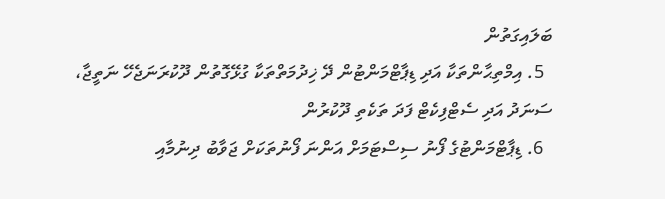ބަލައިގަތުން
  5. އިމްތިޙާންތަކާ އަދި ޑިޕާޓްމަންޓުން ދޭ ޚިދުމަތްތަކާ ގުޅޭގޮތުން ދޫކުރަނަޖެހޭ ނަތީޖާ، ސަނަދު އަދި ސެޓްފިކެޓް ފަދަ ތަކެތި ދޫކުރުން
  6. ޑިޕާޓްމަންޓުގެ ފޯނު ސިސްޓަމަށް އަންނަ ފޯނުތަކަށް ޖަވާބު ދިނުމާއި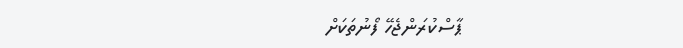ޕާސްކުރަންޖެހޭ ފޯނުތަކަށް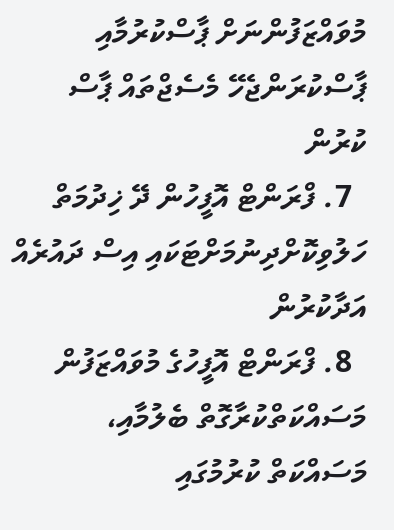މުވައްޒަފުންނަށް ޕާސްކުރުމާއި ޕާސްކުރަންޖެހޭ މެސެޖްތައް ޕާސް ކުރުން
  7. ފްރަންޓް އޮފީހުން ދޭ ޚިދުމަތް ހަލުވިކޮށްދިނުމަށްޓަކައި އިސް ދައުރެއް އަދާކުރުން
  8. ފްރަންޓް އޮފީހުގެ މުވައްޒަފުން މަސައްކަތްކުރާގޮތް ބެލުމާއި، މަސައްކަތް ކުރުމުގައި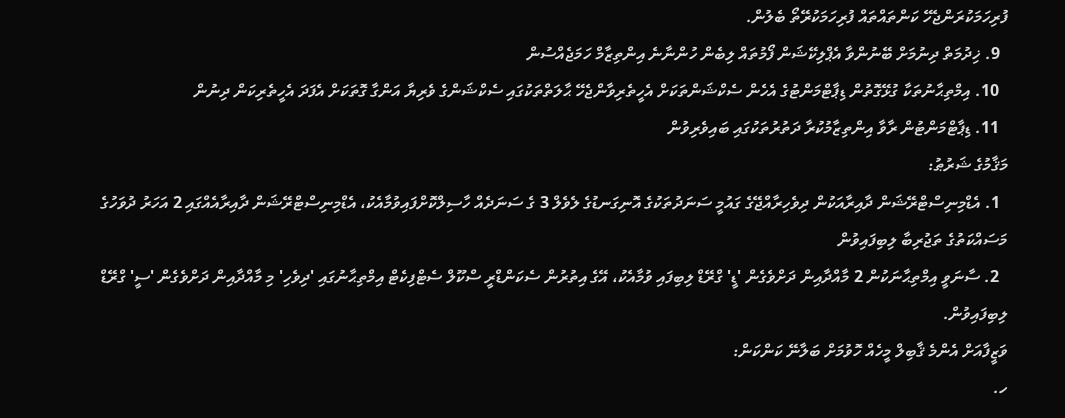ފުރިހަމަކުރަންޖެހޭ ކަންތައްތައް ފުރިހަމަކުރޭތޯ ބެލުން.
  9. ޚިދުމަތް ދިނުމަށް ބޭނުންވާ އެޕްލިކޭޝަން ފޯމުތައް ލިބެން ހުންނާނެ އިންތިޒާމް ހަމަޖެއްސުން
  10. އިމްތިޙާނުތަކާ ގުޅޭގޮތުން ޑިޕާޓްމަންޓުގެ އެހެން ސެކްޝަންތަކަށް އެހީތެރިވާންޖެހޭ ޙާލަތްތަކުގައި ސެކްޝަންގެ ވެރިޔާ އަންގާ ގޮތަކަށް އެފަދަ އެހީތެރިކަން ދިނުން
  11. ޑިޕާޓްމަންޓުން ރާވާ އިންތިޒާމުކުރާ ދަތުރުތަކުގައި ބައިވެރިވުން
މަޤާމުގެ ޝަރުޠު:
  1. އެޑްމިނިސްޓްރޭޝަން ދާއިރާއަކުން ދިވެހިރާއްޖޭގެ ގައުމީ ސަނަދުތަކުގެ އޮނިގަނޑުގެ ލެވެލް 3 ގެ ސަނަދެއް ހާސިލްކޮށްފައިވުމާއެކު، އެޑްމިނިސްޓްރޭޝަން ދާއިރާއެއްގައި 2 އަހަރު ދުވަހުގެ މަސައްކަތުގެ ތަޖުރިބާ ލިބިފައިވުން
  2. ސާނަވީ އިމްތިޙާނަކުން 2 މާއްދާއިން ދަށްވެގެން 'ޑީ' ގްރޭޑް ލިބިފައި ވުމާއެކު، އޭގެ އިތުރުން ސެކަންޑްރީ ސްކޫލް ސެޓްފިކެޓް އިމްތިޙާނުގައި 'ދިވެހި' މި މާއްދާއިން ދަށްވެގެން 'ސީ' ގްރޭޑް ލިބިފައިވުން.
ވަޒީފާއަށް އެންމެ ޤާބިލް މީހެއް ހޮވުމަށް ބަލާނޭ ކަންކަން:
ހ.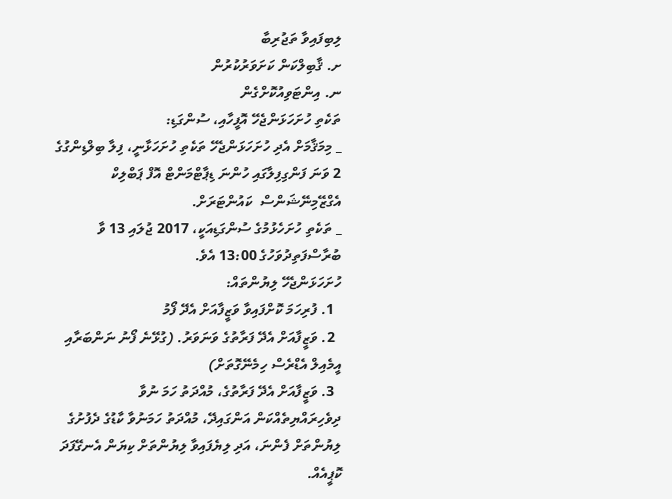ލިބިފައިވާ ތަޖުރިބާ
ށ. ޤާބިލްކަން ކަށަވަރުކުރުން
ނ. އިންޓަވިއުކޮށްގެން
ތަކެތި ހުށަހަޅަންޖެހޭ އޮފީހާއި، ސުންގަޑި:
_ މިމަޤާމަށް އެދި ހުށަހަޅަންޖެހޭ ތަކެތި ހުށަހަޅާނީ، ފިލާ ބިލްޑިންގުގެ 2 ވަނަ ފަންގިފިލާގައި ހުންނަ ޑިޕާޓްމަންޓް އޮފް ޕަބްލިކް އެގްޒޭމިނޭޝަންސް  ކައުންޓަރަށް.
_ ތަކެތި ހުށަހެޅުމުގެ ސުންގަޑިއަކީ، 2017 ޖުލައި 13 ވާ ބުރާސްފަތިދުވަހުގެ 13:00 އެވެ.
ހުށަހަޅަންޖެހޭ ލިޔުންތައް:
  1. ފުރިހަމަ ކޮށްފައިވާ ވަޒީފާއަށް އެދޭ ފޯމު
  2. ވަޒީފާއަށް އެދޭ ފަރާތުގެ ވަނަވަރު. (ގުޅޭނެ ފޯނު ނަންބަރާއި އީމެއިލް އެޑްރެސް ހިމެނޭގޮތަށް)
  3. ވަޒީފާއަށް އެދޭ ފަރާތުގެ، މުއްދަތު ހަމަ ނުވާ ދިވެހިރައްޔިތެއްކަން އަންގައިދޭ، މުއްދަތު ހަމަނުވާ ކާޑުގެ ދެފުށުގެ ލިޔުންތަށް ފެންނަ، އަދި ލިޔެފައިވާ ލިޔުންތަށް ކިޔަން އެނގޭފަދަ ކޮޕީއެއް.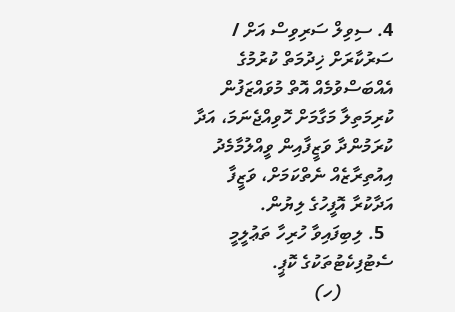4. ސިވިލް ސަރިވިސް އަށް / ސަރުކާރަށް ޚިދުމަތް ކުރުމުގެ އެއްބަސްވުމެއް އޮތް މުވައްޒަފުން ކުރިމަތިލާ މަގާމަށް ހޮވިއްޖެނަމަ، އަދާ ކުރަމުންދާ ވަޒީފާއިން ވީއްލުމާމެދު އިއުތިރާޒެއް ނެތްކަމަށް، ވަޒީފާ އަދާކުރާ އޮފީހުގެ ލިޔުން.
  5. ލިބިފައިވާ ހުރިހާ ތަޢުލީމީ ސެޓުފިކެޓުތަކުގެ ކޮޕީ.
           (ހ)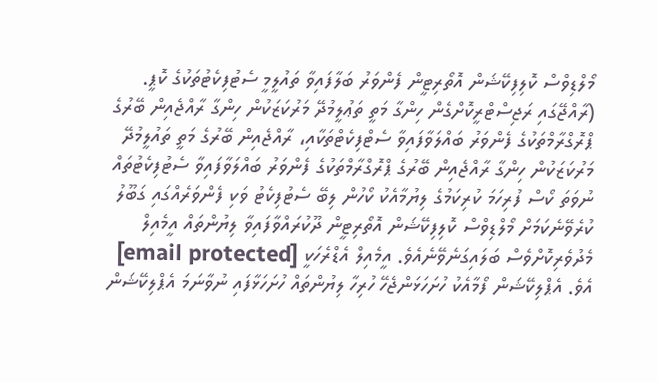މޯލްޑިވްސް ކޮލިފިކޭޝަން އޮތޯރިޓީން ފެންވަރު ބަލާފައިވާ ތައުލީމީ ސެޓުފިކެޓުތަކުގެ ކޮޕީ. (ރާއްޖޭގައި ރަޖިސްޓްރީކޮށްގެން ހިންގާ މަތީ ތަޢުލީމުދޭ މަރުކަޒަކުން ހިންގާ ރާއްޖެއިން ބޭރުގެ ޕްރޮގްރާމްތަކުގެ ފެންވަރު ބައްލަވާފައިވާ ސެޓްފިކެޓްތަކާއި، ރާއްޖެއިން ބޭރުގެ މަތީ ތައުލީމުދޭ މަރުކަޒަކުން ހިންގާ ރާއްޖެއިން ބޭރުގެ ޕްރޮގްރާމްތަކުގެ ފެންވަރު ބައްލަވާފައިވާ ސެޓުފިކެޓުތައް ނުވަތަ ކޯސް ފުރިހަމަ ކުރިކަމުގެ ލިޔުމާއެކު ކޯހުން ލިބޭ ސެޓުފިކެޓު ވަކި ފެންވަރެއްގައި ގަބޫލު ކުރެވޭނެކަމަށް މޯލްޑިވްސް ކޮލިފިކޭޝަން އޮތޯރިޓީން ދޫކުރައްވާފައިވާ ލިޔުންތައް އީމެއިލް މެދުވެރިކޮށްވެސް ބަލައިގަނެވޭނެއެވެ. އީމެއިލް އެޑްރެހަކީ [email protected] އެވެ. އެޕްލިކޭޝަން ފޯމާއެކު ހުށަހަޅަންޖެހޭ ހުރިހާ ލިޔުންތައް ހުށަހަޅާފައި ނުވާނަމަ އެޕްލިކޭޝަން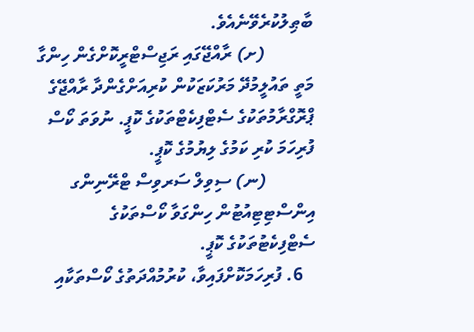ބާޠިލުކުރެވޭނެއެވެ.
           (ށ) ރާއްޖޭގައި ރަޖިސްޓްރީކޮށްގެން ހިންގާ މަތީ ތައުލީމުދޭ މަރުކަޒަކުން ކުރިއަށްގެންދާ ރާއްޖޭގެ ޕްރޮގްރާމުތަކުގެ ސެޓްފިކެޓްތަކުގެ ކޮޕީ. ނުވަތަ ކޯސް ފުރިހަމަ ކުރި ކަމުގެ ލިޔުމުގެ ކޮޕީ.
           (ނ) ސިވިލް ސަރވިސް ޓްރޭނިންގ އިންސްޓިޓިއުޓުން ހިންގަވާ ކޯސްތަކުގެ ސެޓްފިކެޓުތަކުގެ ކޮޕީ.
   6. ފުރިހަމަކޮށްފައިވާ، ކުރުމުއްދަތުގެ ކޯސްތަކާއި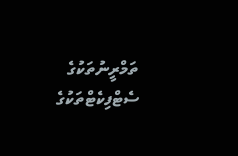ތަމްރީނުތަކުގެ ސެޓްފިކެޓްތަކުގެ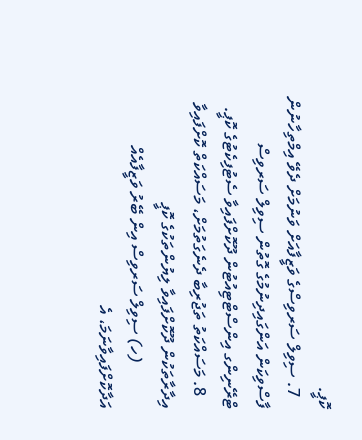ކޮޕީ.
   7. ސިވިލް ސަރވިސްގެ ވަޒީފާއަށް ވަނުމަށް ދެވޭ އިމްތިހާނުން ފާސްވިކަން އަންގައިދިނުމުގެ ގޮތުން ސިވިލް ސަރވިސް ޓްރޭނިންގ އިންސްޓްޓިއުޓުން ދޫކޮށްފައިވާ ސެޓުފިކެޓުގެ ކޮޕީ.
   8. މަސައްކަތު ތަޖުރިބާ ދެނެގަތުމަށް، މަސައްކަތް ކޮށްފައިވާ އިދާރާތަކުން ދޫކޮށްފައިވާ ލިޔުންތަކުގެ ކޮޕީ
           (ހ) ސިވިލް ސަރވިސް އިން ބޭރު ވަޒީފާއެއް އަދާކޮށްފައިވާނަމަ، އެ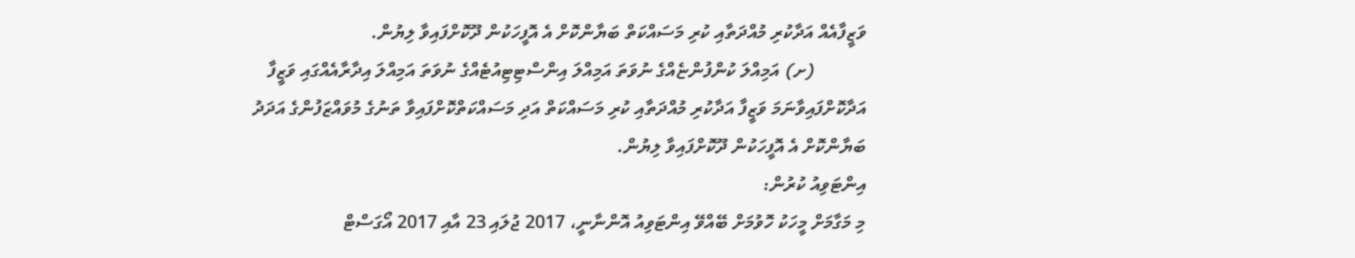ވަޒީފާއެއް އަދާކުރި މުއްދަތާއި ކުރި މަސައްކަތް ބަޔާންކޮށް އެ އޮފީހަކުން ދޫކޮށްފައިވާ ލިޔުން.
           (ށ) އަމިއްލަ ކުންފުންޏެއްގެ ނުވަތަ އަމިއްލަ އިންސްޓިޓިއުޓެއްގެ ނުވަތަ އަމިއްލަ އިދާރާއެއްގައި ވަޒީފާ އަދާކޮށްފައިވާނަމަ ވަޒީފާ އަދާކުރި މުއްދަތާއި ކުރި މަސައްކަތް އަދި މަސައްކަތްކޮށްފައިވާ ތަނުގެ މުވައްޒަފުންގެ އަދަދު ބަޔާންކޮށް އެ އޮފީހަކުން ދޫކޮށްފައިވާ ލިޔުން.
އިންޓަވިއު ކުރުން:
މި މަގާމަށް މީހަކު ހޮވުމަށް ބޭއްވޭ އިންޓަވިއު އޮންނާނީ، 2017 ޖުލައި 23 އާއި 2017 އޯގަސްޓް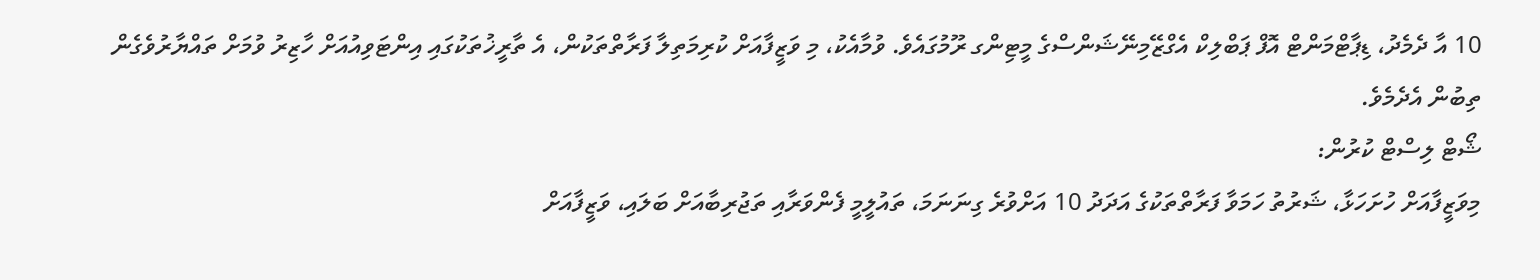10 އާ ދެމެދު، ޑިޕާޓްމަންޓް އޮފް ޕަބްލިކް އެގްޒޭމިނޭޝަންސްގެ މީޓިންގ ރޫމުގައެވެ. ވުމާއެކު، މި ވަޒީފާއަށް ކުރިމަތިލާ ފަރާތްތަކުން، އެ ތާރީޚުތަކުގައި އިންޓަވިއުއަށް ހާޒިރު ވުމަށް ތައްޔާރުވެގެން ތިބުން އެދެމެވެ.
ޝޯޓް ލިސްޓް ކުރުން:
މިވަޒީފާއަށް ހުށަހަޅާ، ޝަރުތު ހަމަވާ ފަރާތްތަކުގެ އަދަދު 10 އަށްވުރެ ގިނަނަމަ، ތައުލީމީ ފެންވަރާއި ތަޖުރިބާއަށް ބަލައި، ވަޒީފާއަށް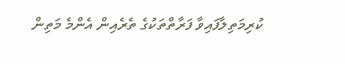ކުރިމަތިލާފައިވާ ފަރާތްތަކުގެ ތެރެއިން އެންމެ މަތިން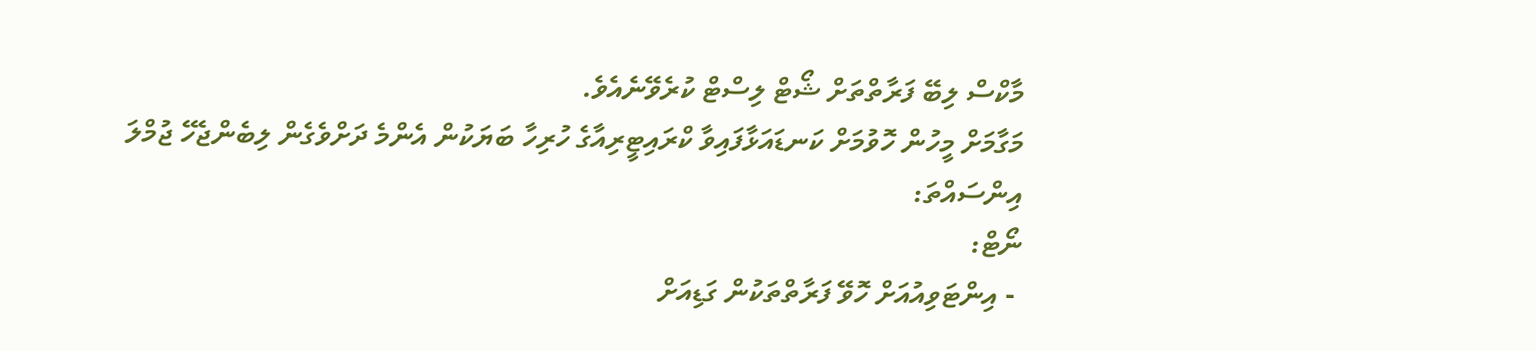މާކްސް ލިބޭ ފަރާތްތަށް ޝޯޓް ލިސްޓް ކުރެވޭނެއެވެ.
މަގާމަށް މީހުން ހޮވުމަށް ކަނޑައަޅާފައިވާ ކްރައިޓީރިއާގެ ހުރިހާ ބަޔަކުން އެންމެ ދަށްވެގެން ލިބެންޖެހޭ ޖުމްލަ އިންސައްތަ:
ނޯޓް:
 - އިންޓަވިއުއަށް ހޮވޭ ފަރާތްތަކުން ގަޑިއަށް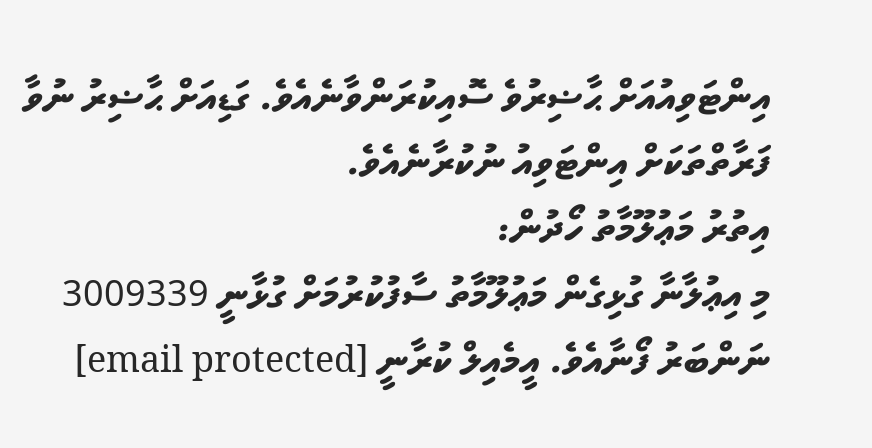އިންޓަވިއުއަށް ޙާޟިރުވެ ސޮއިކުރަންވާނެއެވެ. ގަޑިއަށް ޙާޟިރު ނުވާ ފަރާތްތަކަށް އިންޓަވިއު ނުކުރާނެއެވެ.
އިތުރު މަޢުލޫމާތު ހޯދުން:
މި އިޢުލާނާ ގުޅިގެން މަޢުލޫމާތު ސާފުކުރުމަށް ގުޅާނީ 3009339 ނަންބަރު ފޯނާއެވެ. އީމެއިލް ކުރާނީ [email protected]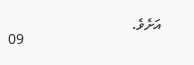އަށެވެ.
                                      09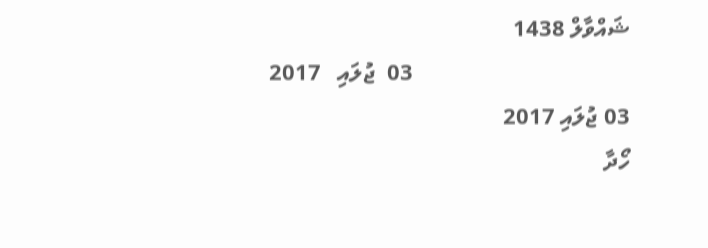ޝައްވާލް 1438
                                      03  ޖުލައި   2017
03 ޖުލައި 2017
ހޯދާ